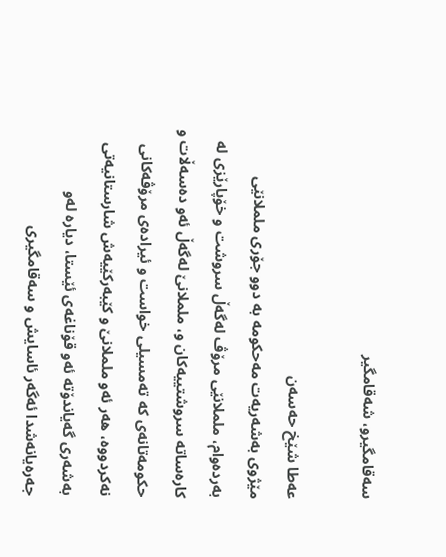سه‌قامگیرو، شه‌قامگیر

عەطا شێخ حەسەن
مێژوی به‌شه‌ریه‌ت مه‌حكومه به‌ دوو جۆری ململانێی به‌رده‌وام، ململانێی مرۆڤ له‌گه‌ڵ سروشت و خۆپارێزی له‌ كاره‌ساته‌ سروشتییه‌كان و، ململانێ له‌گه‌ڵ ئه‌و ده‌سه‌ڵات و حكومه‌تانه‌ی كه‌ ته‌مسیلی خواست و ئیراده‌ی مرۆڤه‌كانی نه‌كردووه‌، هه‌ر ئه‌و ململانێ و كێبه‌ركێیه‌ش شارستانیەتی به‌شه‌ری گه‌یاندۆته‌ ئه‌و قۆناغه‌ی ئێستا، دیاره‌ له‌و جه‌ره‌یانه‌شدا ئه‌گه‌ر ئاسایش و سه‌قامگیری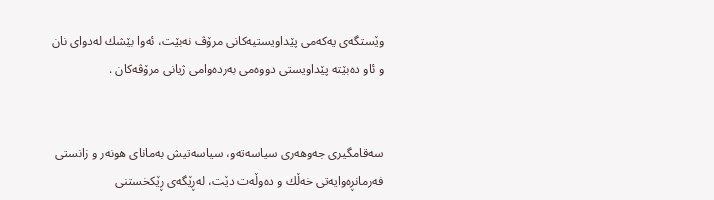وێستگه‌ی یه‌كه‌می پێداویستیه‌كانی مرۆڤ نه‌بێت، ئه‌وا بێشك له‌دوای نان و ئاو ده‌بێته‌ پێداویستی دووه‌می به‌رده‌وامی ژیانی مرۆڤه‌كان .


سه‌قامگیری جه‌وهه‌ری سیاسه‌ته‌و، سیاسه‌تیش به‌مانای هونه‌ر و زانستی فه‌رمانڕه‌وایه‌تی خه‌ڵك و ده‌وڵه‌ت دێت، له‌ڕێگه‌ی ڕێكخستنی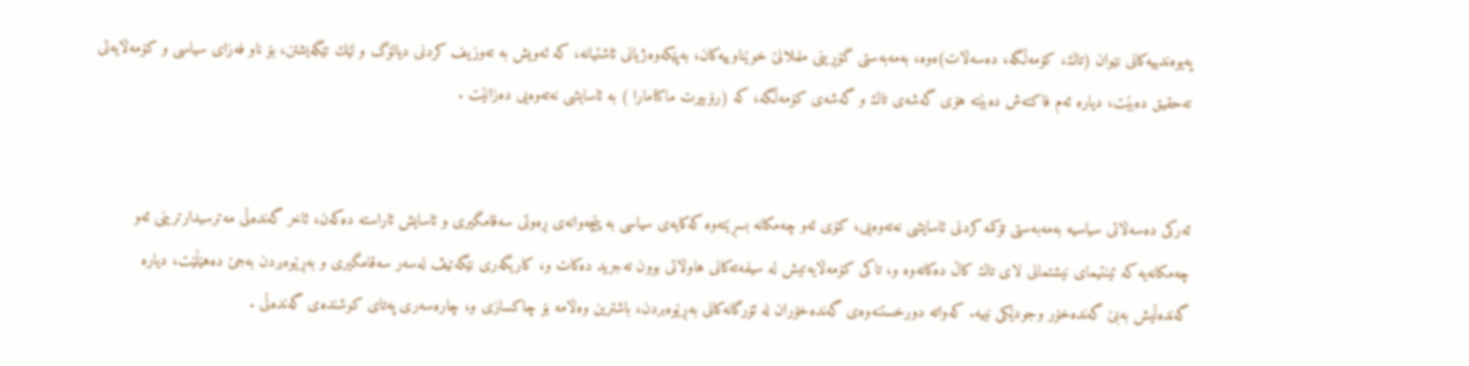په‌یوه‌ندییه‌كانی نێوان (تاك، كۆمه‌ڵگه‌، ده‌سه‌ڵات)ه‌وه‌، به‌مه‌به‌ستی گۆڕینی ململانێ خوێناوییه‌كان، به‌پێكه‌وه‌ژیانی ئاشتیانه‌، كه ‌ئه‌ویش به‌ ته‌وزیف كردنی ‌دیالۆگ و لێك تێگه‌یشتن، بۆ ناو فه‌زای سیاسی و كۆمه‌ڵایه‌تی ته‌حقیق ده‌بێت، دیاره‌ ئه‌م فاكته‌ش ‌ده‌بێته‌ هۆی گه‌شه‌ی تاك و گه‌شه‌ی كۆمه‌ڵگه‌، كه‌ (رۆبیرت ماكنامارا ) به‌ ئاسایشی نه‌ته‌وه‌یی ده‌زانێت .


ئه‌ركی ده‌سه‌ڵاتی سیاسیه‌ به‌مه‌به‌ستی تۆكمه‌ كردنی ئاسایشی نه‌ته‌وه‌یی، كۆی ئه‌و چه‌مكانه‌ بسڕێته‌وه‌ كه‌كایه‌ی سیاسی به‌ پێچه‌وانه‌ی ڕه‌وتی سه‌قامگیری و ئاسایش ئاراسته‌ ده‌كه‌ن، ئاخر گه‌نده‌ڵی مه‌ترسیدارترینی ئه‌و چه‌مكانه‌یه‌ كه‌ ئینتیمای نیشتمانی لای تاك كاڵ ده‌كاته‌وه‌ و، تاكی كۆمه‌ڵایه‌تیش له‌ سیفه‌ته‌كانی هاوڵاتی بوون ته‌جرید ده‌كات و، كاریگه‌ری نێگه‌تیڤ له‌سه‌ر سه‌قامگیری و به‌ڕێوه‌بردن به‌جێ ده‌هێڵێت، دیاره‌ گه‌نده‌ڵیش به‌بێ گه‌نده‌خۆر وجودێكی نییه‌. كه‌واته‌ دورخستنه‌وه‌ی گه‌نده‌خۆران له‌ ئۆرگانه‌كانی به‌ڕێوه‌بردن، باشترین وه‌ڵامه‌ بۆ چاكسازی و، چاره‌سه‌ری په‌تای كوشنده‌ی گه‌نده‌ڵی .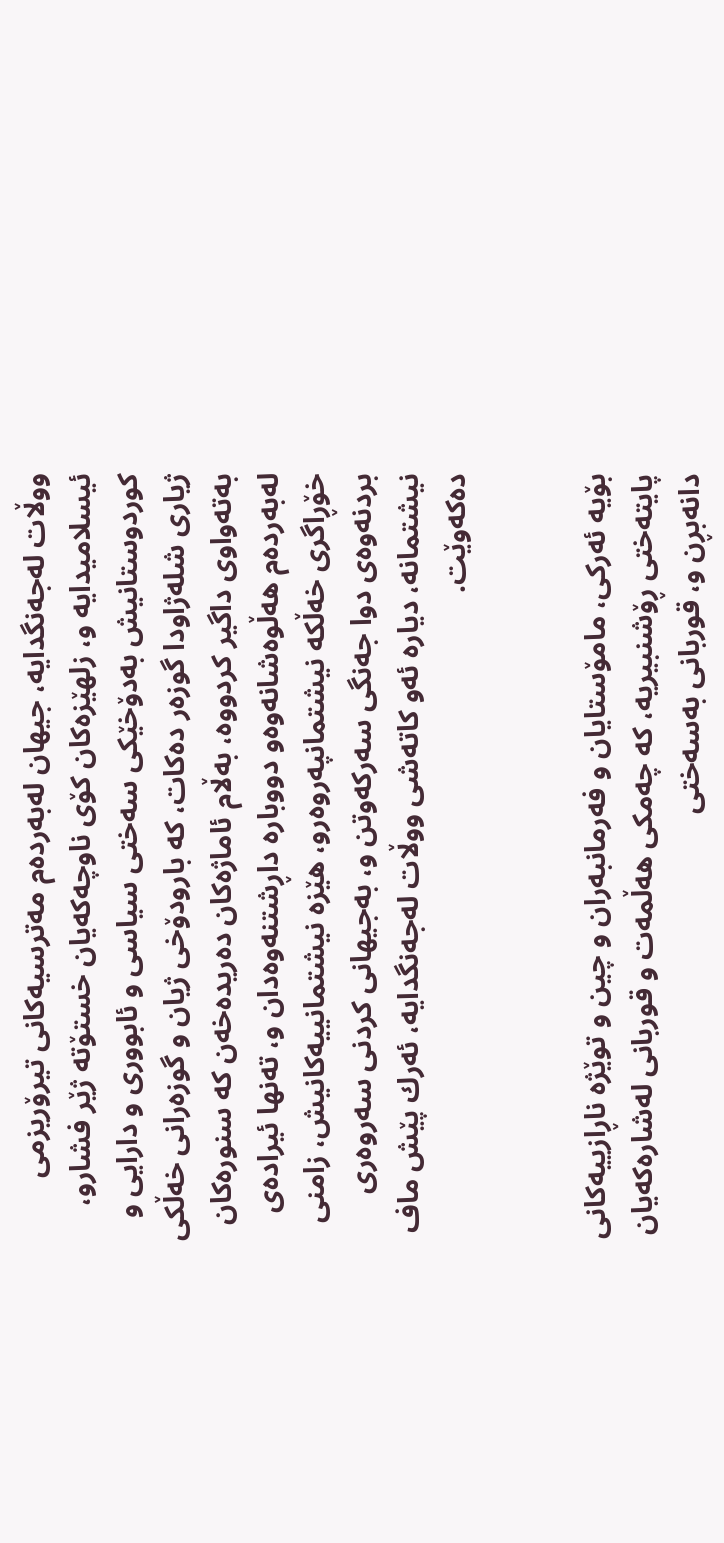ووڵات له‌جه‌نگدایه‌، جیهان له‌به‌رده‌م مه‌ترسیه‌كانی تیرۆریزمی ئیسلامیدایه‌ و، زلهێزه‌كان كۆی ناوچه‌كه‌یان خستۆته‌ ژێر فشارو، كوردوستانیش به‌دۆخێكی سه‌ختی سیاسی و ئابووری و دارایی و ژیاری شله‌ژاودا گوزه‌ر ده‌كات، كه‌ ‌بارودۆخی ژیان و گوزه‌رانی خه‌ڵكی به‌ته‌واوی داگیر كردووه‌، به‌ڵام ئاماژه‌كان ده‌ریده‌خه‌ن كه‌ سنوره‌كان له‌به‌رده‌م هه‌ڵوه‌شانه‌وه‌و دووباره‌ داڕشتنه‌وه‌دان و، ته‌نها ئیراده‌ی خۆڕاگری خه‌ڵكه‌ نیشتمانپه‌روه‌رو، هێزه‌ نیشتمانییه‌كانیش، زامنی بردنه‌وه‌ی دوا جه‌نگی سه‌ركه‌وتن و، به‌جیهانی كردنی سه‌روه‌ری نیشتمانه‌، دیاره‌ ئه‌و كاته‌شی ووڵات له‌جه‌نگدایه‌، ئه‌رك پێش ماف ده‌كه‌وێت.


بۆیه‌ ئه‌ركی، مامۆستایان و فه‌رمانبه‌ران و چین و توێژه‌ ناڕازییه‌كانی پایته‌ختی ڕۆشنبیریه‌، كه‌ چه‌مكی هه‌ڵمه‌ت و قوربانی له‌شاره‌كه‌یان دانه‌بڕن و، قوربانی به‌سه‌ختی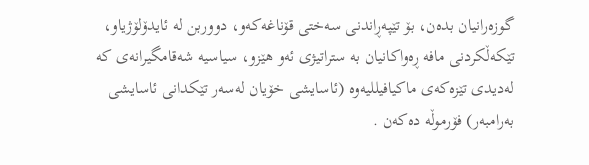گوزه‌رانیان بده‌ن، بۆ تێپه‌ڕاندنی سه‌ختی قۆناغه‌كه‌و، دووربن له‌ ئایدۆلۆژیاو، تێكه‌ڵكردنی مافه‌ ڕه‌واكانیان به‌ ستراتیژی ئه‌و هێزو، سیاسیه‌ شه‌قامگیرانه‌ی كه‌ له‌دیدی ‌تێزه‌كه‌ی ماكیافیللیه‌وه‌ (ئاسایشی خۆیان له‌سه‌ر تێكدانی ئاسایشی به‌رامبه‌ر) فۆرموڵه‌ ده‌كه‌ن .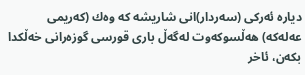دیاره‌ ئه‌ركی (سه‌ردار)انی شاریشه‌ كه‌ وه‌ك (كه‌ریمی عه‌له‌كه) هه‌ڵسوكه‌وت له‌گه‌ڵ باری قورسی گوزه‌رانی خه‌ڵكدا بكه‌ن، ئاخر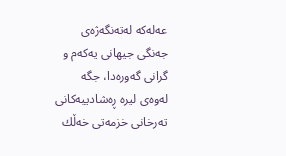عه‌له‌كه‌ له‌ته‌نگه‌ژه‌ی جه‌نگی جیهانی یه‌كه‌م و گرانی گه‌وره‌دا، جگه‌ له‌وه‌ی لیره‌ ڕه‌شادییه‌كانی ته‌رخانی خزمه‌تی خه‌ڵك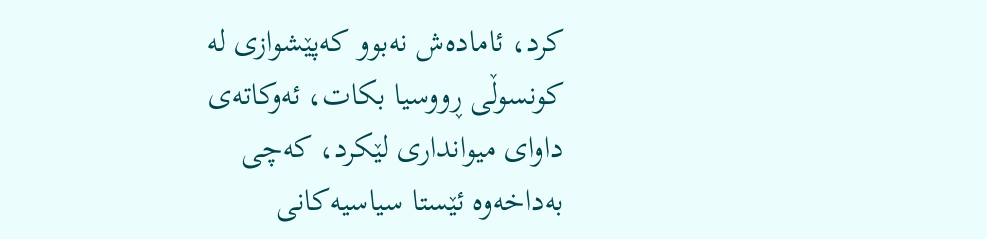كرد، ئاماده‌ش نه‌بوو كه‌پێشوازی له‌ كونسوڵی ڕووسیا بكات، ئه‌وكاته‌ی داوای میوانداری لێكرد، كه‌چی به‌داخه‌وه‌ ئێستا سیاسیه‌كانی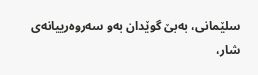سلێمانی، به‌بێ گوێدان به‌و سه‌روه‌رییانه‌ی شار،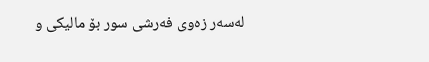له‌سه‌ر زه‌وی فه‌رشی سور بۆ مالیكی و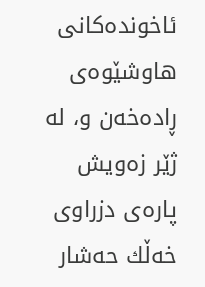ئاخونده‌كانی هاوشێوه‌ی ڕاده‌خه‌ن و، له‌ ژێر زه‌ویش پاره‌ی دزراوی خه‌ڵك حه‌شار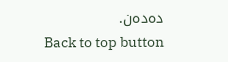ده‌ده‌ن.
Back to top button